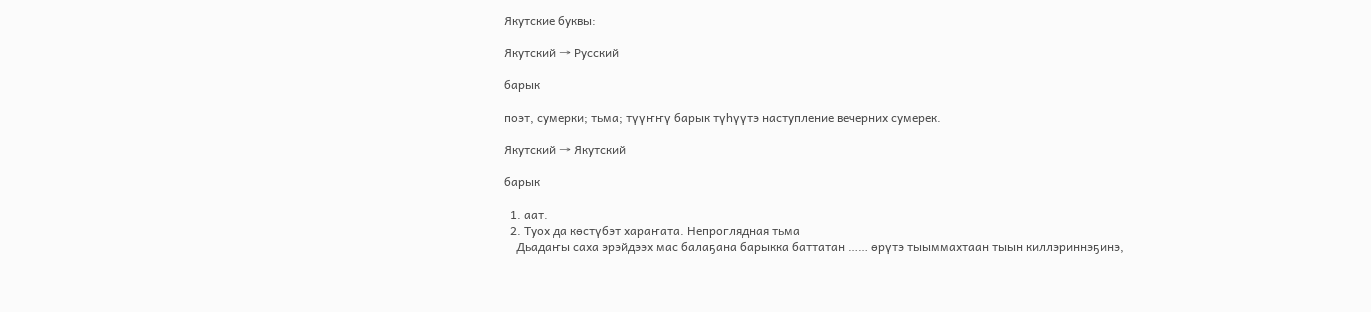Якутские буквы:

Якутский → Русский

барык

поэт, сумерки; тьма; түүҥҥү барык түһүүтэ наступление вечерних сумерек.

Якутский → Якутский

барык

  1. аат.
  2. Туох да көстүбэт хараҥата. Непроглядная тьма
    Дьадаҥы саха эрэйдээх мас балаҕана барыкка баттатан …… өрүтэ тыыммахтаан тыын киллэриннэҕинэ,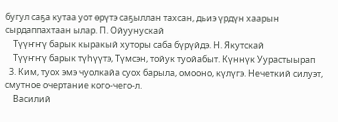бугул саҕа кутаа уот өрүтэ саҕыллан тахсан, дьиэ үрдүн хаарын сырдаппахтаан ылар. П. Ойуунускай
    Түүҥҥү барык кыракый хуторы саба бүрүйдэ. Н. Якутскай
    Түүҥҥү барык түһүүтэ, Түмсэн, тойук туойабыт. Күннүк Уурастыырап
  3. Ким, туох эмэ чуолкайа суох барыла, омооно, күлүгэ. Нечеткий силуэт, смутное очертание кого-чего-л.
    Василий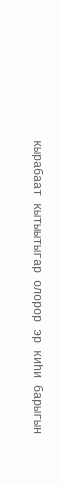кырабаат кытыытыгар олорор эр киһи барыгын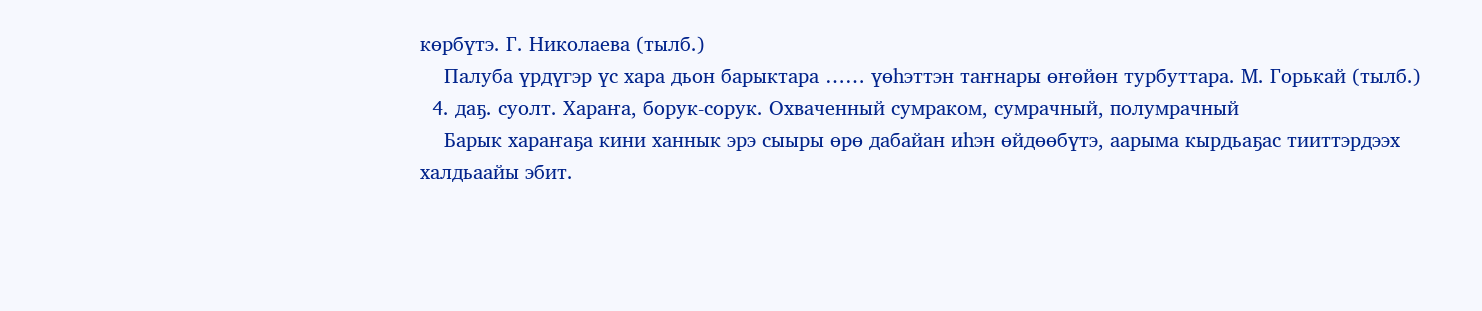көрбүтэ. Г. Николаева (тылб.)
    Палуба үрдүгэр үс хара дьон барыктара …… үөһэттэн таҥнары өҥөйөн турбуттара. М. Горькай (тылб.)
  4. даҕ. суолт. Хараҥа, борук-сорук. Охваченный сумраком, сумрачный, полумрачный
    Барык хараҥаҕа кини ханнык эрэ сыыры өрө дабайан иһэн өйдөөбүтэ, аарыма кырдьаҕас тииттэрдээх халдьаайы эбит.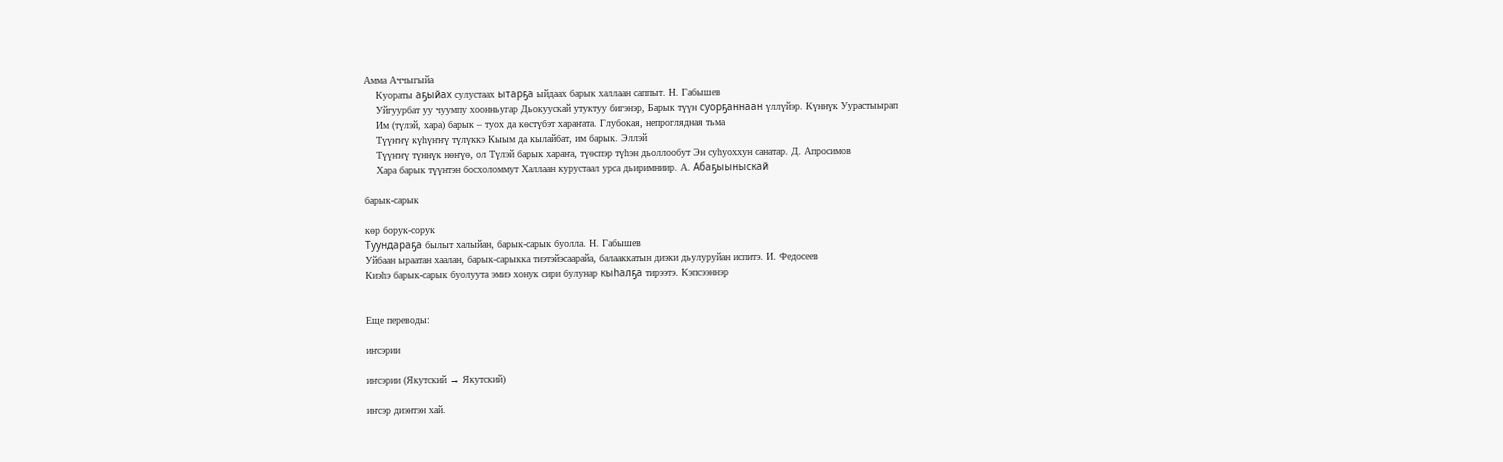Амма Аччыгыйа
    Куораты аҕыйах сулустаах ытарҕа ыйдаах барык халлаан саппыт. Н. Габышев
    Уйгуурбат уу чуумпу хоонньугар Дьокуускай утуктуу бигэнэр, Барык түүн суорҕаннаан үллүйэр. Күннүк Уурастыырап
    Им (түлэй, хара) барык – туох да көстүбэт хараҥата. Глубокая, непроглядная тьма
    Түүҥҥү күһүҥҥү түлүккэ Кыым да кылайбат, им барык. Эллэй
    Түүҥҥү түннүк нөҥүө, ол Түлэй барык хараҥа, түөспэр түһэн дьоллообут Эн суһуоххун санатар. Д. Апросимов
    Хара барык түүнтэн босхоломмут Халлаан курустаал урса дьиримниир. А. Абаҕыыныскай

барык-сарык

көр борук-сорук
Туундараҕа былыт халыйан, барык-сарык буолла. Н. Габышев
Уйбаан ыраатан хаалан, барык-сарыкка тиэтэйэсаарайа, балааккатын диэки дьулуруйан испитэ. И. Федосеев
Киэһэ барык-сарык буолуута эмиэ хонук сири булунар кыһалҕа тирээтэ. Кэпсээннэр


Еще переводы:

иҥсэрии

иҥсэрии (Якутский → Якутский)

иҥсэр диэнтэн хай.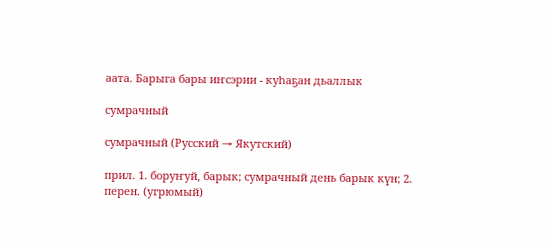аата. Барыга бары иҥсэрии - куһаҕан дьаллык

сумрачный

сумрачный (Русский → Якутский)

прил. 1. боруҥуй, барык; сумрачный день барык күн; 2. перен. (угрюмый)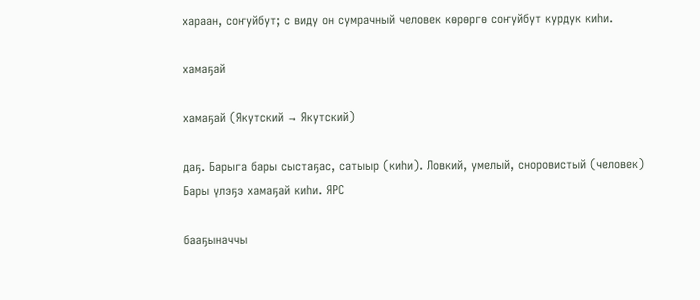хараан, соҥуйбут; с виду он сумрачный человек көрөргө соҥуйбут курдук киһи.

хамаҕай

хамаҕай (Якутский → Якутский)

даҕ. Барыга бары сыстаҕас, сатыыр (киһи). Ловкий, умелый, сноровистый (человек)
Бары үлэҕэ хамаҕай киһи. ЯРС

бааҕыначчы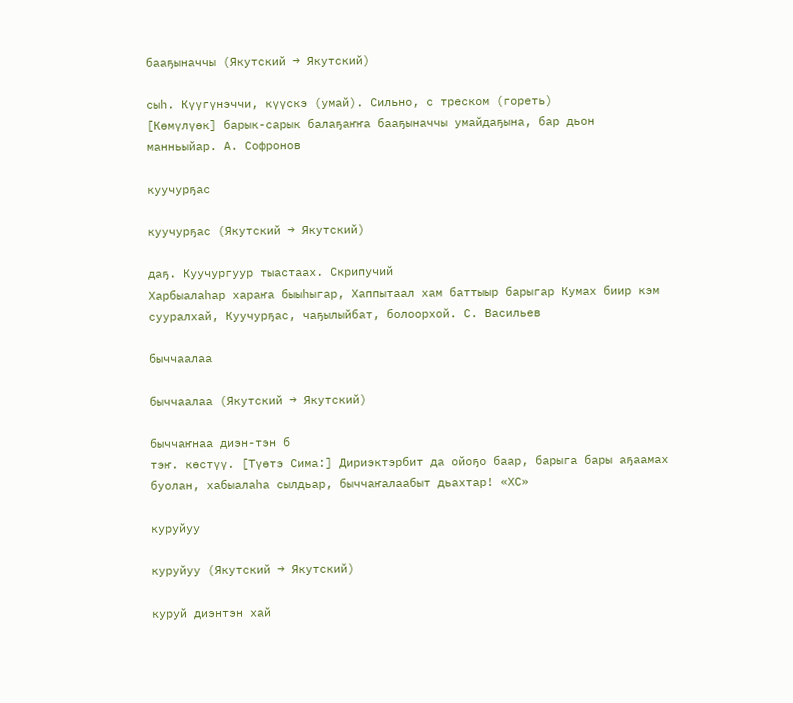бааҕыначчы (Якутский → Якутский)

сыһ. Күүгүнэччи, күүскэ (умай). Сильно, с треском (гореть)
[Көмүлүөк] барык-сарык балаҕаҥҥа бааҕыначчы умайдаҕына, бар дьон манньыйар. А. Софронов

куучурҕас

куучурҕас (Якутский → Якутский)

даҕ. Куучургуур тыастаах. Скрипучий
Харбыалаһар хараҥа быыһыгар, Хаппытаал хам баттыыр барыгар Кумах биир кэм сууралхай, Куучурҕас, чаҕылыйбат, болоорхой. С. Васильев

быччаалаа

быччаалаа (Якутский → Якутский)

быччаҥнаа диэн-тэн б
тэҥ. көстүү. [Түөтэ Сима:] Дириэктэрбит да ойоҕо баар, барыга бары аҕаамах буолан, хабыалаһа сылдьар, быччаҥалаабыт дьахтар! «ХС»

куруйуу

куруйуу (Якутский → Якутский)

куруй диэнтэн хай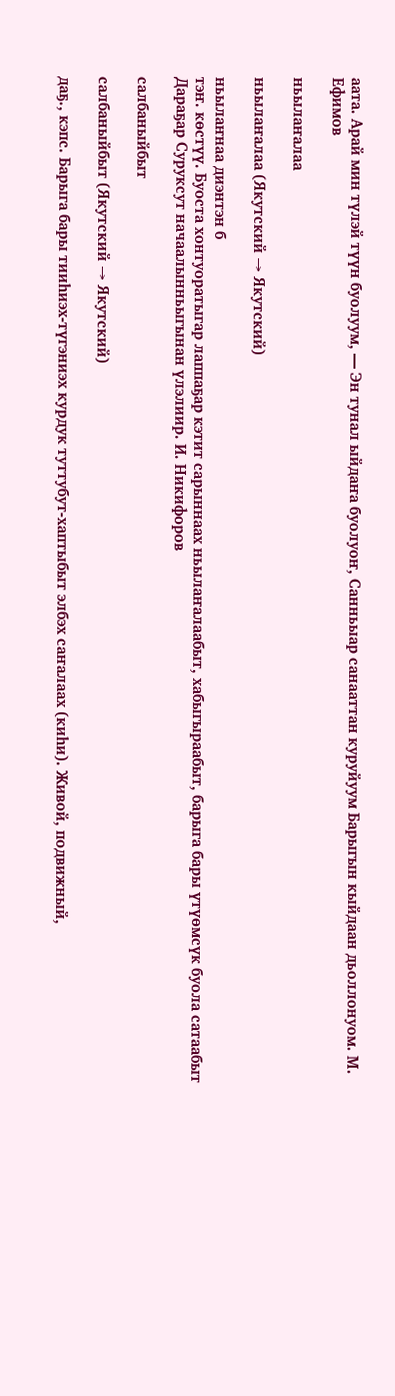аата. Арай мин түлэй түүн буолуум, — Эн тунал ыйдаҥа буолуоҥ, Санньыар санааттан куруйуум Барыгын кыйдаан дьоллонуом. М. Ефимов

ньылаҥалаа

ньылаҥалаа (Якутский → Якутский)

ньылаҥнаа диэнтэн б
тэҥ. көстүү. Буоста хонтуоратыгар лаппаҕар кэтит сарыннаах ньылаҥалаабыт, хабыгыраабыт, барыга бары үтүөмсүк буола сатаабыт Дараҕар Суруксут начаалынньыгынан үлэлиир. И. Никифоров

салбаныйбыт

салбаныйбыт (Якутский → Якутский)

даҕ., кэпс. Барыга бары тииһиэх-түгэниэх курдук туттубут-хаптыбыт элбэх саҥалаах (киһи). Живой, подвижный,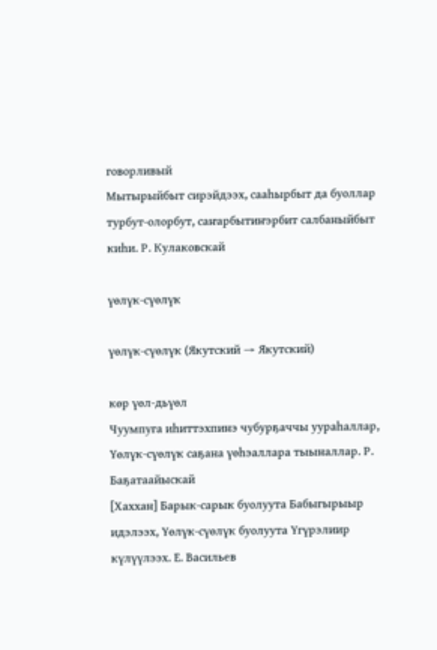говорливый
Мытырыйбыт сирэйдээх, сааһырбыт да буоллар турбут-олорбут, саҥарбытиҥэрбит салбаныйбыт киһи. Р. Кулаковскай

үөлүк-сүөлүк

үөлүк-сүөлүк (Якутский → Якутский)

көр үөл-дьүөл
Чуумпуга иһиттэхпинэ чубурҕаччы уураһаллар, Үөлүк-сүөлүк саҕана үөһэаллара тыыналлар. Р. Баҕатаайыскай
[Хаххан] Барык-сарык буолуута Бабыгырыыр идэлээх, Үөлүк-сүөлүк буолуута Үгүрэлиир күлүүлээх. Е. Васильев